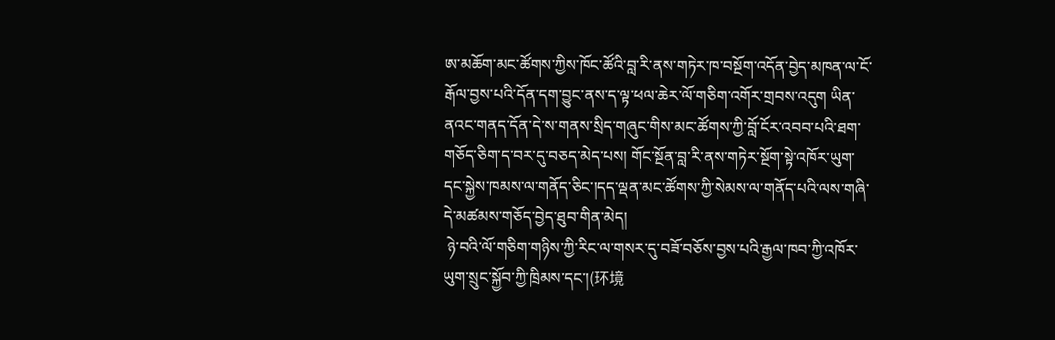ཨ་མཆོག་མང་ཚོགས་ཀྱིས་ཁོང་ཚོའི་བླ་རི་ནས་གཏེར་ཁ་བསྔོག་འདོན་བྱེད་མཁན་ལ་ངོ་རྒོལ་བྱས་པའི་དོན་དག་བྱུང་ནས་ད་ལྟ་ཕལ་ཆེར་ལོ་གཅིག་འགོར་གྲབས་འདུག ཡིན་ནའང་གནད་དོན་དེ་ས་གནས་སྲིད་གཞུང་གིས་མང་ཚོགས་ཀྱི་བློ་ངོར་འབབ་པའི་ཐག་གཅོད་ཅིག་ད་བར་དུ་བཅད་མེད་པས། གོང་སྔོན་བླ་རི་ནས་གཏེར་སྔོག་སྟེ་འཁོར་ཡུག་དང་སྐྱེས་ཁམས་ལ་གནོད་ཅིང་།དད་ལྡན་མང་ཚོགས་ཀྱི་སེམས་ལ་གནོད་པའི་ལས་གཞི་དེ་མཚམས་གཅོད་བྱེད་ཐུབ་གིན་མེད།
 ཉེ་བའི་ལོ་གཅིག་གཉིས་ཀྱི་རིང་ལ་གསར་དུ་བཟོ་བཅོས་བྱས་པའི་རྒྱལ་ཁབ་ཀྱི་འཁོར་ཡུག་སྲུང་སྐྱོབ་ཀྱི་ཁྲིམས་དང་།(环境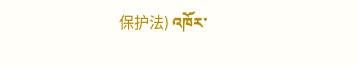保护法) འཁོར་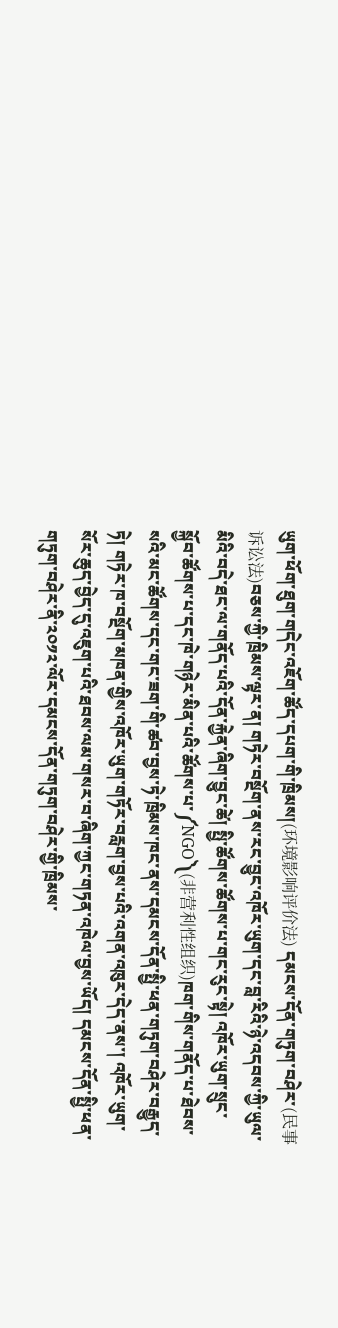ཡུག་ཕོག་ཐུག་གདེང་འཇོག་ཚོད་དཔག་གི་ཁྲིམས།(环境影响评价法) དམངས་དོན་གཏུག་བཤེར་(民事诉讼法)བཅས་ཀྱི་ཁྲིམས་ལྟར་ན། གཏེར་བསྔོག་ནས་རང་བྱུང་འཁོར་ཡུག་དང་བླ་རིའི་ཉེ་འདབས་ཀྱི་ཡུལ་མིའི་བདེ་ཐང་ལ་གནོད་པའི་དོན་རྐྱེན་ཞིག་བྱུང་ཚེ། སྤྱི་ཚོགས་ཚོགས་པ་གང་རུང་སྟེ། འཁོར་ཡུག་སྲུང་སྐྱོབ་ཚོགས་པ་དང་ཁེ་གཉེར་མིན་པའི་ཚོགས་པ་༼NGO༽(非营利性组织)ཁག་གིས་གནོད་པ་ཐེབས་སའི་མང་ཚོགས་དང་གང་ཟག་གི་ཚབ་བྱས་ཏེ་ཁྲིམས་ཁང་ནས་དམངས་དོན་སྤྱི་ཕན་གཏུག་བཤེར་བརྒྱུད་ཏེ། གཏེར་ཁ་བསྔོག་མཁན་གྱིས་འཁོར་ཡུག་གཏོར་བརླག་བྱས་པའི་འགན་འཁུར་དེད་ནས་། འཁོར་ཡུག་སོར་ཆུད་བྱེད་དུ་འཇུག་པའི་ཐབས་ལམ་གསར་བ་ཞིག་ཀྱང་གཏན་འཁེལ་བྱས་ཡོད། དམངས་དོན་སྤྱི་ཕན་གཏུག་བཤེར་ནི་༢༠༡༢་ལོར་དམངས་དོན་གཏུག་བཤེར་གྱི་ཁྲིམས་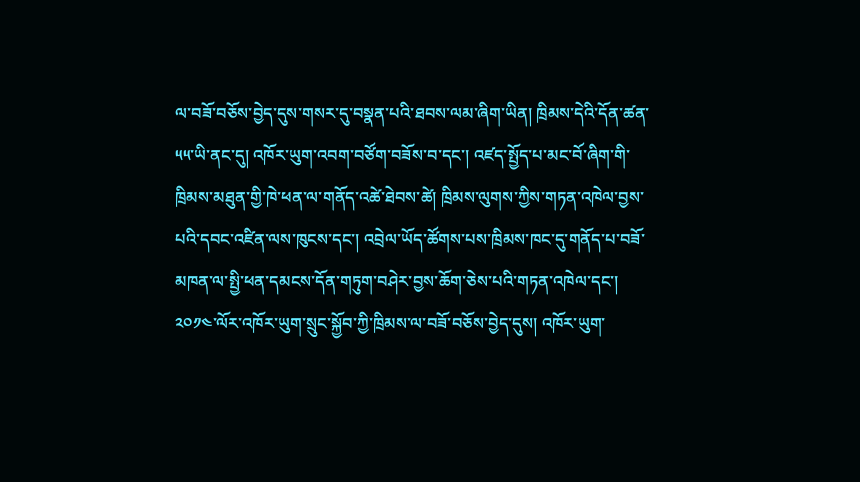ལ་བཟོ་བཅོས་བྱེད་དུས་གསར་དུ་བསྣན་པའི་ཐབས་ལམ་ཞིག་ཡིན། ཁྲིམས་དེའི་དོན་ཚན་༥༥་ཡི་ནང་དུ། འཁོར་ཡུག་འབག་བཙོག་བཟོས་བ་དང་། འཛད་སྤྱོད་པ་མང་བོ་ཞིག་གི་ཁྲིམས་མཐུན་གྱི་ཁེ་ཕན་ལ་གནོད་འཚེ་ཐེབས་ཚེ། ཁྲིམས་ལུགས་ཀྱིས་གཏན་འཁེལ་བྱས་པའི་དབང་འཛིན་ལས་ཁུངས་དང་། འབྲེལ་ཡོད་ཚོགས་པས་ཁྲིམས་ཁང་དུ་གནོད་པ་བཟོ་མཁན་ལ་སྤྱི་ཕན་དམངས་དོན་གཏུག་བཤེར་བྱས་ཆོག་ཅེས་པའི་གཏན་འཁེལ་དང་། ༢༠༡༤་ལོར་འཁོར་ཡུག་སྲུང་སྐྱོབ་ཀྱི་ཁྲིམས་ལ་བཟོ་བཅོས་བྱེད་དུས། འཁོར་ཡུག་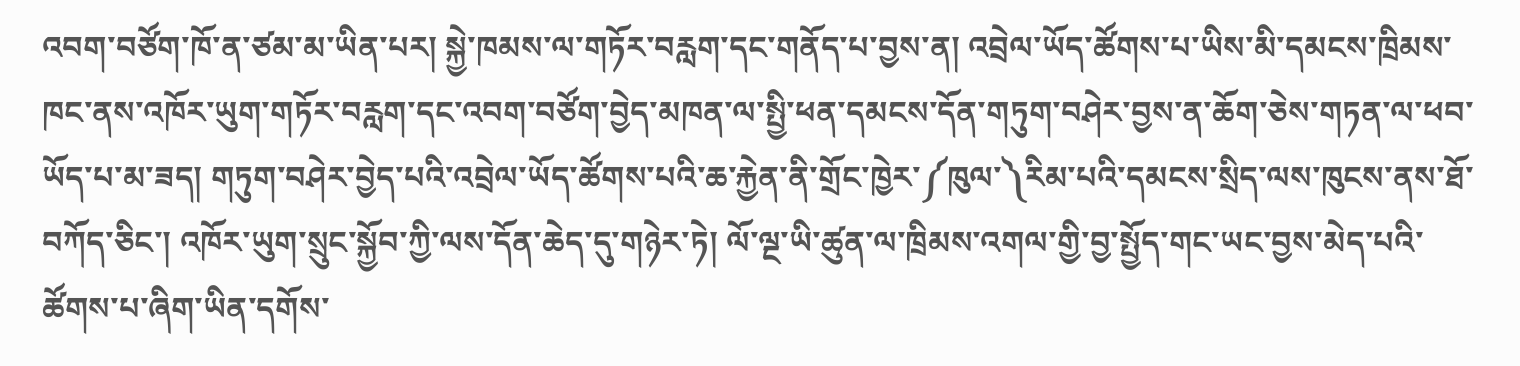འབག་བཙོག་ཁོ་ན་ཙམ་མ་ཡིན་པར། སྐྱེ་ཁམས་ལ་གཏོར་བརླག་དང་གནོད་པ་བྱས་ན། འབྲེལ་ཡོད་ཚོགས་པ་ཡིས་མི་དམངས་ཁྲིམས་ཁང་ནས་འཁོར་ཡུག་གཏོར་བརླག་དང་འབག་བཙོག་བྱེད་མཁན་ལ་སྤྱི་ཕན་དམངས་དོན་གཏུག་བཤེར་བྱས་ན་ཆོག་ཅེས་གཏན་ལ་ཕབ་ཡོད་པ་མ་ཟད། གཏུག་བཤེར་བྱེད་པའི་འབྲེལ་ཡོད་ཚོགས་པའི་ཆ་རྐྱེན་ནི་གྲོང་ཁྱེར་༼ཁུལ་༽རིམ་པའི་དམངས་སྲིད་ལས་ཁུངས་ནས་ཐོ་བཀོད་ཅིང་། འཁོར་ཡུག་སྲུང་སྐྱོབ་ཀྱི་ལས་དོན་ཆེད་དུ་གཉེར་ཏེ། ལོ་ལྔ་ཡི་ཚུན་ལ་ཁྲིམས་འགལ་གྱི་བྱ་སྤྱོད་གང་ཡང་བྱས་མེད་པའི་ཚོགས་པ་ཞིག་ཡིན་དགོས་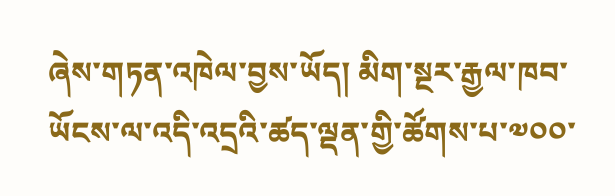ཞེས་གཏན་འཁེལ་བྱས་ཡོད། མིག་སྔར་རྒྱལ་ཁབ་ཡོངས་ལ་འདི་འདྲའི་ཚད་ལྡན་གྱི་ཚོགས་པ་༧༠༠་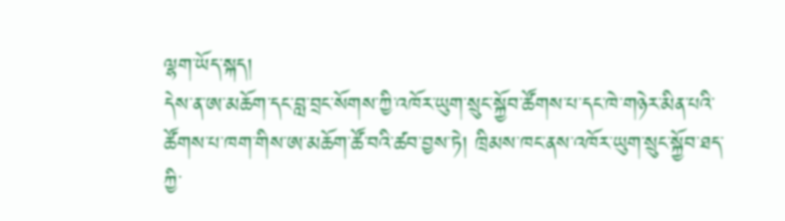ལྷག་ཡོད་སྐད།
དེས་ན་ཨ་མཆོག་དང་བླ་བྲང་སོགས་ཀྱི་འཁོར་ཡུག་སྲུང་སྐྱོབ་ཚོགས་པ་དང་ཁེ་གཉེར་མིན་པའི་ཚོགས་པ་ཁག་གིས་ཨ་མཆོག་ཚོ་བའི་ཚབ་བྱས་ཏེ། ཁྲིམས་ཁང་ནས་འཁོར་ཡུག་སྲུང་སྐྱོབ་ཐད་ཀྱི་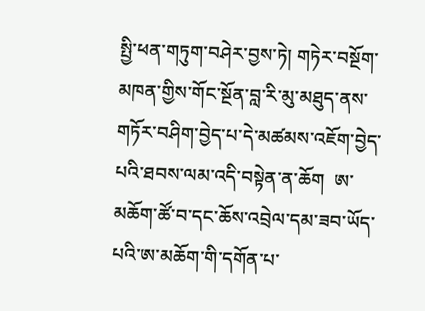སྤྱི་ཕན་གཏུག་བཤེར་བྱས་ཏེ། གཏེར་བསྔོག་མཁན་གྱིས་གོང་སྔོན་བླ་རི་མུ་མཐུད་ནས་གཏོར་བཤིག་བྱེད་པ་དེ་མཚམས་འཇོག་བྱེད་པའི་ཐབས་ལམ་འདི་བསྟེན་ན་ཆོག  ཨ་མཆོག་ཚོ་བ་དང་ཆོས་འབྲེལ་དམ་ཟབ་ཡོད་པའི་ཨ་མཆོག་གི་དགོན་པ་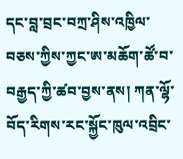དང་བླ་བྲང་བཀྲ་ཤིས་འཁྱིལ་བཅས་ཀྱིས་ཀྱང་ཨ་མཆོག་ཚོ་བ་བརྒྱད་ཀྱི་ཚབ་བྱས་ནས། ཀན་ལྷོ་བོད་རིགས་རང་སྐྱོང་ཁུལ་འབྲིང་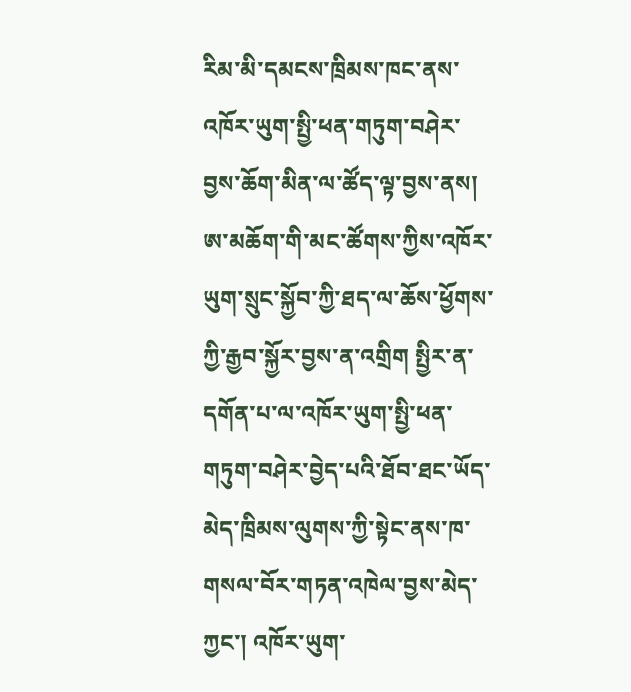རིམ་མི་དམངས་ཁྲིམས་ཁང་ནས་འཁོར་ཡུག་སྤྱི་ཕན་གཏུག་བཤེར་བྱས་ཆོག་མིན་ལ་ཚོད་ལྟ་བྱས་ནས། ཨ་མཆོག་གི་མང་ཚོགས་ཀྱིས་འཁོར་ཡུག་སྲུང་སྐྱོབ་ཀྱི་ཐད་ལ་ཆོས་ཕྱོགས་ཀྱི་རྒྱབ་སྐྱོར་བྱས་ན་འགྲིག སྤྱིར་ན་དགོན་པ་ལ་འཁོར་ཡུག་སྤྱི་ཕན་གཏུག་བཤེར་བྱེད་པའི་ཐོབ་ཐང་ཡོད་མེད་ཁྲིམས་ལུགས་ཀྱི་སྟེང་ནས་ཁ་གསལ་བོར་གཏན་འཁེལ་བྱས་མེད་ཀྱང་། འཁོར་ཡུག་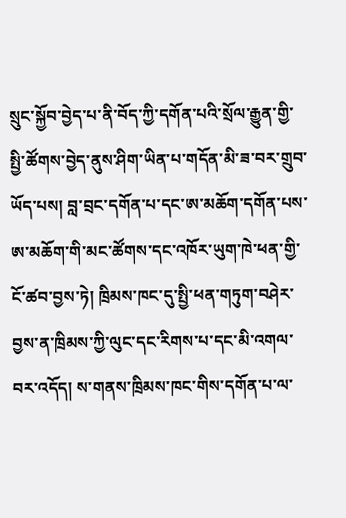སྲུང་སྐྱོབ་བྱེད་པ་ནི་བོད་ཀྱི་དགོན་པའི་སྲོལ་རྒྱུན་གྱི་སྤྱི་ཚོགས་བྱེད་ནུས་ཤིག་ཡིན་པ་གདོན་མི་ཟ་བར་གྲུབ་ཡོད་པས། བླ་བྲང་དགོན་པ་དང་ཨ་མཆོག་དགོན་པས་ཨ་མཆོག་གི་མང་ཚོགས་དང་འཁོར་ཡུག་ཁེ་ཕན་གྱི་ངོ་ཚབ་བྱས་ཏེ། ཁྲིམས་ཁང་དུ་སྤྱི་ཕན་གཏུག་བཤེར་བྱས་ན་ཁྲིམས་ཀྱི་ལུང་དང་རིགས་པ་དང་མི་འགལ་བར་འདོད། ས་གནས་ཁྲིམས་ཁང་གིས་དགོན་པ་ལ་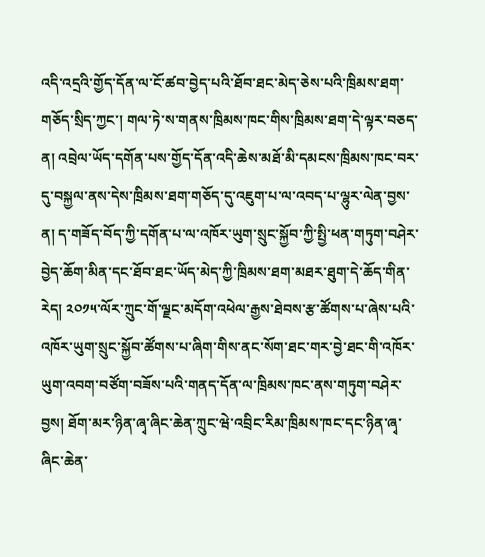འདི་འདྲའི་གྱོད་དོན་ལ་ངོ་ཚབ་བྱེད་པའི་ཐོབ་ཐང་མེད་ཅེས་པའི་ཁྲིམས་ཐག་གཅོད་སྲིད་ཀྱང་། གལ་ཏེ་ས་གནས་ཁྲིམས་ཁང་གིས་ཁྲིམས་ཐག་དེ་ལྟར་བཅད་ན། འབྲེལ་ཡོད་དགོན་པས་གྱོད་དོན་འདི་ཆེས་མཐོ་མི་དམངས་ཁྲིམས་ཁང་བར་དུ་བསྐྱལ་ནས་དེས་ཁྲིམས་ཐག་གཅོད་དུ་འཇུག་པ་ལ་འབད་པ་ལྷུར་ལེན་བྱས་ན། ད་གཟོད་བོད་ཀྱི་དགོན་པ་ལ་འཁོར་ཡུག་སྲུང་སྐྱོབ་ཀྱི་སྤྱི་ཕན་གཏུག་བཤེར་བྱེད་ཆོག་མིན་དང་ཐོབ་ཐང་ཡོད་མེད་ཀྱི་ཁྲིམས་ཐག་མཐར་ཐུག་དེ་ཆོད་གིན་རེད། ༢༠༡༥་ལོར་ཀྲུང་གོ་ལྗང་མདོག་འཕེལ་རྒྱས་ཐེབས་རྩ་ཚོགས་པ་ཞེས་པའི་འཁོར་ཡུག་སྲུང་སྐྱོབ་ཚོགས་པ་ཞིག་གིས་ནང་སོག་ཐང་གར་བྱེ་ཐང་གི་འཁོར་ཡུག་འབག་བཙོག་བཟོས་པའི་གནད་དོན་ལ་ཁྲིམས་ཁང་ནས་གཏུག་བཤེར་བྱས། ཐོག་མར་ཉིན་ཞྭ་ཞིང་ཆེན་ཀྲུང་ཝེ་འབྲིང་རིམ་ཁྲིམས་ཁང་དང་ཉིན་ཞྭ་ཞིང་ཆེན་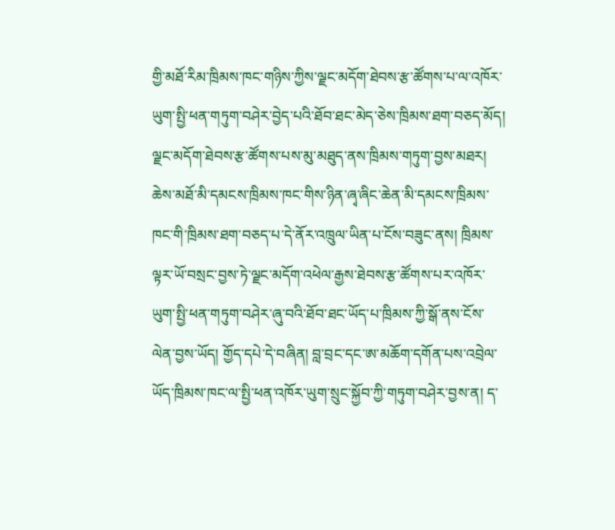གྱི་མཐོ་རིམ་ཁྲིམས་ཁང་གཉིས་ཀྱིས་ལྗང་མདོག་ཐེབས་རྩ་ཚོགས་པ་ལ་འཁོར་ཡུག་སྤྱི་ཕན་གཏུག་བཤེར་བྱེད་པའི་ཐོབ་ཐང་མེད་ཅེས་ཁྲིམས་ཐག་བཅད་མོད། ལྗང་མདོག་ཐེབས་རྩ་ཚོགས་པས་མུ་མཐུད་ནས་ཁྲིམས་གཏུག་བྱས་མཐར། ཆེས་མཐོ་མི་དམངས་ཁྲིམས་ཁང་གིས་ཉིན་ཞྭ་ཞིང་ཆེན་མི་དམངས་ཁྲིམས་ཁང་གི་ཁྲིམས་ཐག་བཅད་པ་དེ་ནོར་འཁྲུལ་ཡིན་པ་ངོས་བཟུང་ནས། ཁྲིམས་ལྟར་ཡོ་བསྲང་བྱས་ཏེ་ལྗང་མདོག་འཕེལ་རྒྱས་ཐེབས་རྩ་ཚོགས་པར་འཁོར་ཡུག་སྤྱི་ཕན་གཏུག་བཤེར་ཞུ་བའི་ཐོབ་ཐང་ཡོད་པ་ཁྲིམས་ཀྱི་སྒོ་ནས་ངོས་ལེན་བྱས་ཡོད། གྱོད་དཔེ་དེ་བཞིན། བླ་བྲང་དང་ཨ་མཆོག་དགོན་པས་འབྲེལ་ཡོད་ཁྲིམས་ཁང་ལ་སྤྱི་ཕན་འཁོར་ཡུག་སྲུང་སྐྱོབ་ཀྱི་གཏུག་བཤེར་བྱས་ན། ད་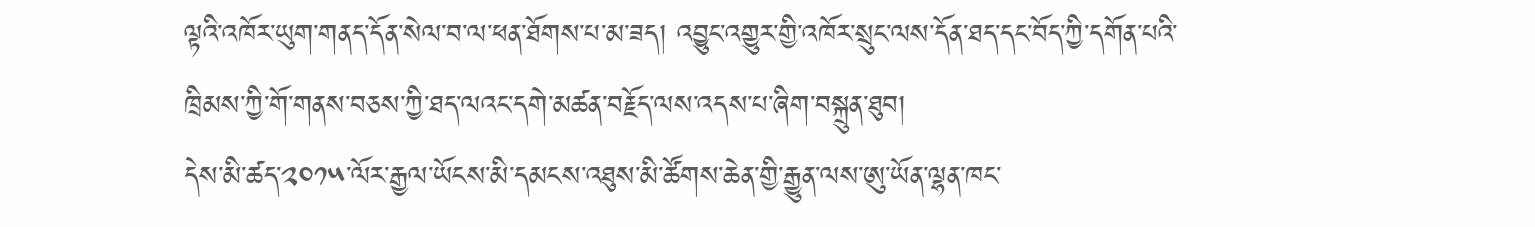ལྟའི་འཁོར་ཡུག་གནད་དོན་སེལ་བ་ལ་ཕན་ཐོགས་པ་མ་ཟད། འབྱུང་འགྱུར་གྱི་འཁོར་སྲུང་ལས་དོན་ཐད་དང་བོད་ཀྱི་དགོན་པའི་ཁྲིམས་ཀྱི་གོ་གནས་བཅས་ཀྱི་ཐད་ལའང་དགེ་མཚན་བརྗོད་ལས་འདས་པ་ཞིག་བསྐྲུན་ཐུབ།
དེས་མི་ཚད་༢༠༡༥་ལོར་རྒྱལ་ཡོངས་མི་དམངས་འཐུས་མི་ཚོགས་ཆེན་གྱི་རྒྱུན་ལས་ཨུ་ཡོན་ལྷན་ཁང་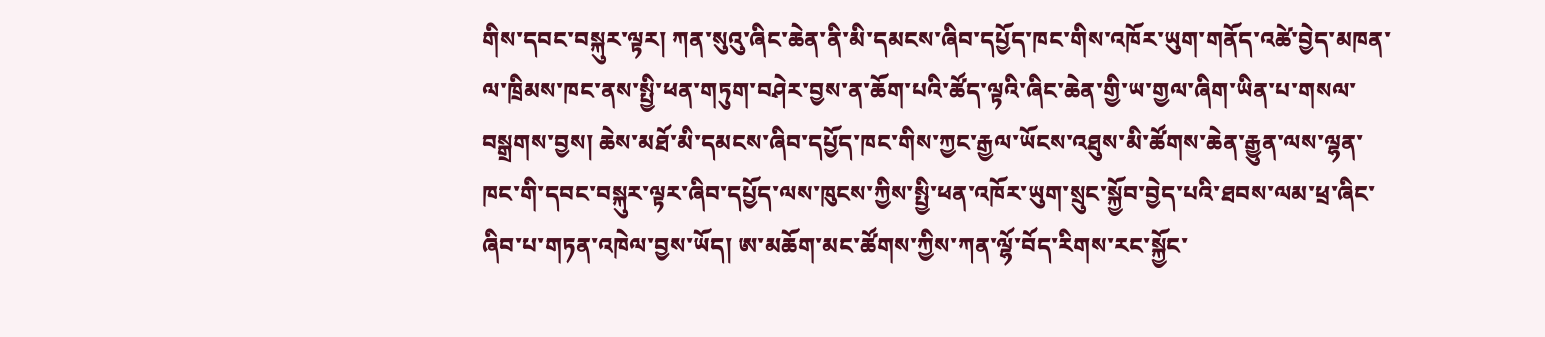གིས་དབང་བསྐུར་ལྟར། ཀན་སུའུ་ཞིང་ཆེན་ནི་མི་དམངས་ཞིབ་དཔྱོད་ཁང་གིས་འཁོར་ཡུག་གནོད་འཚེ་བྱེད་མཁན་ལ་ཁྲིམས་ཁང་ནས་སྤྱི་ཕན་གཏུག་བཤེར་བྱས་ན་ཆོག་པའི་ཚོད་ལྟའི་ཞིང་ཆེན་གྱི་ཡ་གྱལ་ཞིག་ཡིན་པ་གསལ་བསྒྲགས་བྱས། ཆེས་མཐོ་མི་དམངས་ཞིབ་དཔྱོད་ཁང་གིས་ཀྱང་རྒྱལ་ཡོངས་འཐུས་མི་ཚོགས་ཆེན་རྒྱུན་ལས་ལྷན་ཁང་གི་དབང་བསྐུར་ལྟར་ཞིབ་དཔྱོད་ལས་ཁུངས་ཀྱིས་སྤྱི་ཕན་འཁོར་ཡུག་སྲུང་སྐྱོབ་བྱེད་པའི་ཐབས་ལམ་ཕྲ་ཞིང་ཞིབ་པ་གཏན་འཁེལ་བྱས་ཡོད། ཨ་མཆོག་མང་ཚོགས་ཀྱིས་ཀན་ལྷོ་བོད་རིགས་རང་སྐྱོང་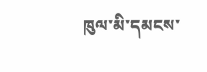ཁུལ་མི་དམངས་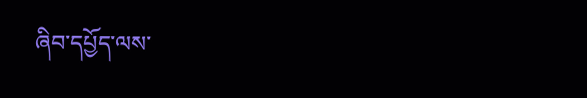ཞིབ་དཔྱོད་ལས་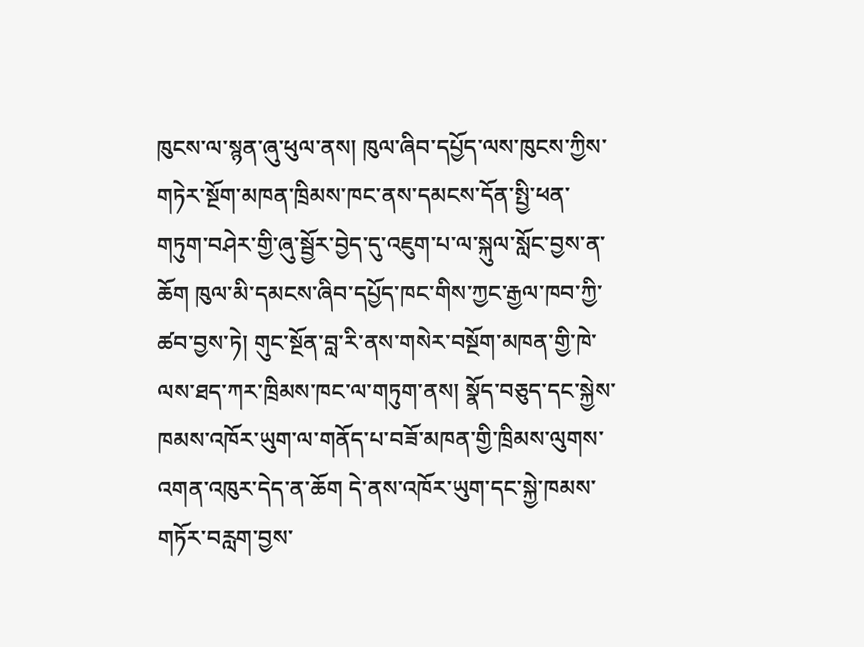ཁུངས་ལ་སྙན་ཞུ་ཕུལ་ནས། ཁུལ་ཞིབ་དཔྱོད་ལས་ཁུངས་ཀྱིས་གཏེར་སྔོག་མཁན་ཁྲིམས་ཁང་ནས་དམངས་དོན་སྤྱི་ཕན་གཏུག་བཤེར་གྱི་ཞུ་སྦྱོར་བྱེད་དུ་འཇུག་པ་ལ་སྐུལ་སློང་བྱས་ན་ཆོག ཁུལ་མི་དམངས་ཞིབ་དཔྱོད་ཁང་གིས་ཀྱང་རྒྱལ་ཁབ་ཀྱི་ཚབ་བྱས་ཏེ། གུང་སྔོན་བླ་རི་ནས་གསེར་བསྔོག་མཁན་གྱི་ཁེ་ལས་ཐད་ཀར་ཁྲིམས་ཁང་ལ་གཏུག་ནས། སྣོད་བཅུད་དང་སྐྱེས་ཁམས་འཁོར་ཡུག་ལ་གནོད་པ་བཟོ་མཁན་གྱི་ཁྲིམས་ལུགས་འགན་འཁུར་དེད་ན་ཆོག དེ་ནས་འཁོར་ཡུག་དང་སྐྱེ་ཁམས་གཏོར་བརླག་བྱས་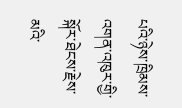པའི་ཉེས་ཁྲིམས་འགན་འཁུར་གྱི་སྐོར་ཐེངས་རྗེས་མའི་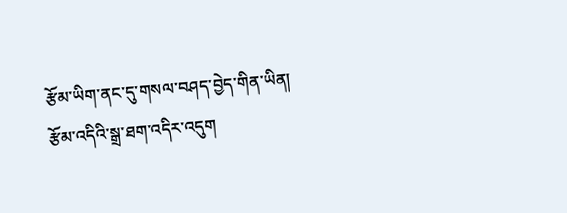རྩོམ་ཡིག་ནང་དུ་གསལ་བཤད་བྱེད་གིན་ཡིན།
རྩོམ་འདིའི་སྒྲ་ཐག་འདིར་འདུག